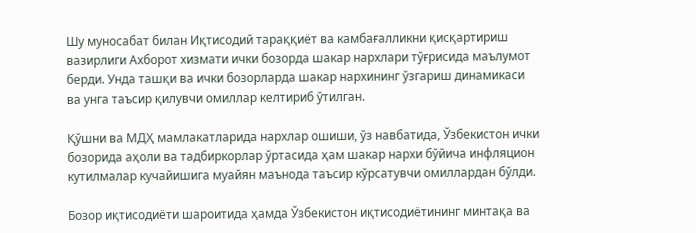Шу муносабат билан Иқтисодий тараққиёт ва камбағалликни қисқартириш вазирлиги Ахборот хизмати ички бозорда шакар нархлари тўғрисида маълумот берди. Унда ташқи ва ички бозорларда шакар нархининг ўзгариш динамикаси ва унга таъсир қилувчи омиллар келтириб ўтилган.

Қўшни ва МДҲ мамлакатларида нархлар ошиши, ўз навбатида, Ўзбекистон ички бозорида аҳоли ва тадбиркорлар ўртасида ҳам шакар нархи бўйича инфляцион кутилмалар кучайишига муайян маънода таъсир кўрсатувчи омиллардан бўлди.

Бозор иқтисодиёти шароитида ҳамда Ўзбекистон иқтисодиётининг минтақа ва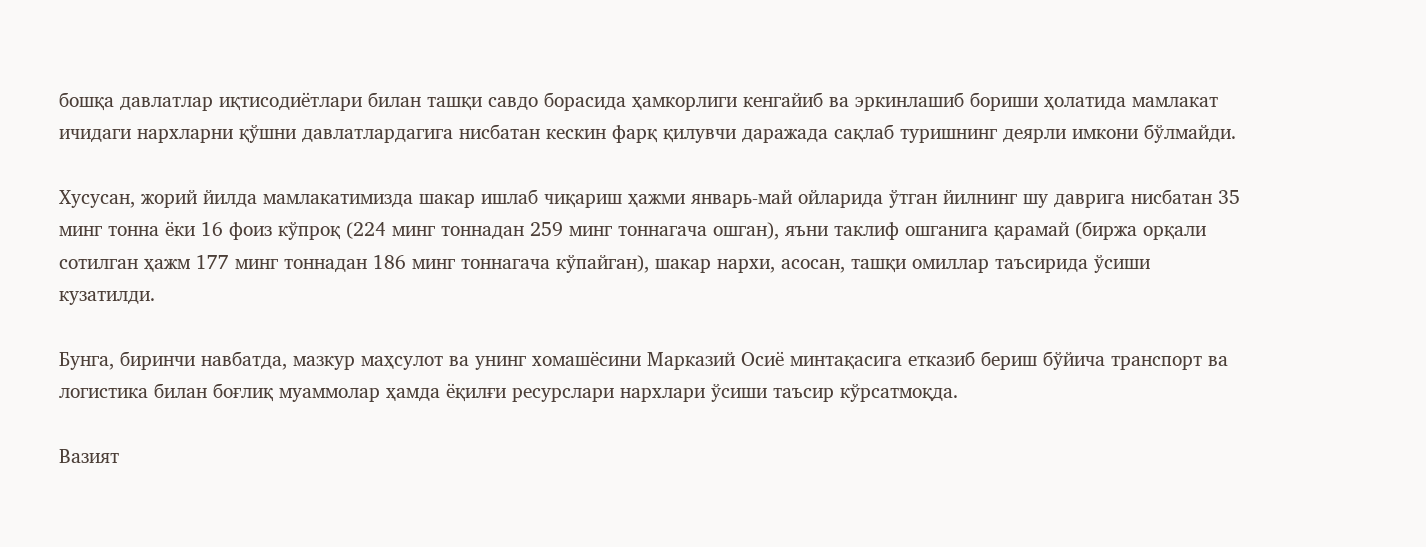бошқа давлатлар иқтисодиётлари билан ташқи савдо борасида ҳамкорлиги кенгайиб ва эркинлашиб бориши ҳолатида мамлакат ичидаги нархларни қўшни давлатлардагига нисбатан кескин фарқ қилувчи даражада сақлаб туришнинг деярли имкони бўлмайди.

Хусусан, жорий йилда мамлакатимизда шакар ишлаб чиқариш ҳажми январь-май ойларида ўтган йилнинг шу даврига нисбатан 35 минг тонна ёки 16 фоиз кўпроқ (224 минг тоннадан 259 минг тоннагача ошган), яъни таклиф ошганига қарамай (биржа орқали сотилган ҳажм 177 минг тоннадан 186 минг тоннагача кўпайган), шакар нархи, асосан, ташқи омиллар таъсирида ўсиши кузатилди.

Бунга, биринчи навбатда, мазкур маҳсулот ва унинг хомашёсини Марказий Осиё минтақасига етказиб бериш бўйича транспорт ва логистика билан боғлиқ муаммолар ҳамда ёқилғи ресурслари нархлари ўсиши таъсир кўрсатмоқда.

Вазият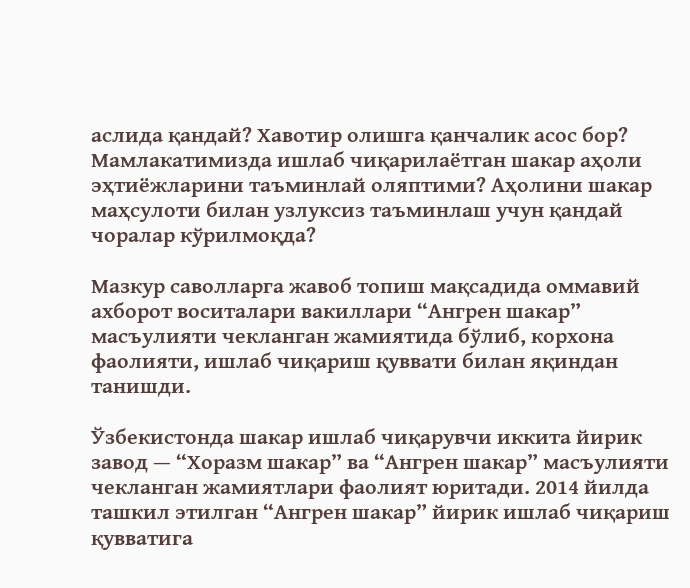аслида қандай? Хавотир олишга қанчалик асос бор? Мамлакатимизда ишлаб чиқарилаётган шакар аҳоли эҳтиёжларини таъминлай оляптими? Аҳолини шакар маҳсулоти билан узлуксиз таъминлаш учун қандай чоралар кўрилмоқда?

Мазкур саволларга жавоб топиш мақсадида оммавий ахборот воситалари вакиллари “Ангрен шакар” масъулияти чекланган жамиятида бўлиб, корхона фаолияти, ишлаб чиқариш қуввати билан яқиндан танишди.

Ўзбекистонда шакар ишлаб чиқарувчи иккита йирик завод — “Хоразм шакар” ва “Ангрен шакар” масъулияти чекланган жамиятлари фаолият юритади. 2014 йилда ташкил этилган “Ангрен шакар” йирик ишлаб чиқариш қувватига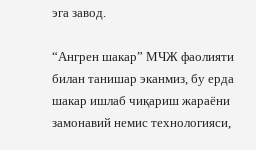эга завод.

“Ангрен шакар” МЧЖ фаолияти билан танишар эканмиз, бу ерда шакар ишлаб чиқариш жараёни замонавий немис технологияси,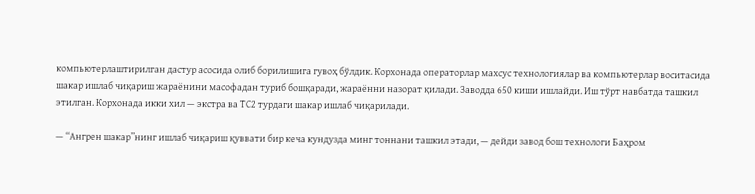компьютерлаштирилган дастур асосида олиб борилишига гувоҳ бўлдик. Корхонада операторлар махсус технологиялар ва компьютерлар воситасида шакар ишлаб чиқариш жараёнини масофадан туриб бошқаради, жараённи назорат қилади. Заводда 650 киши ишлайди. Иш тўрт навбатда ташкил этилган. Корхонада икки хил — экстра ва ТС2 турдаги шакар ишлаб чиқарилади.

— “Ангрен шакар”нинг ишлаб чиқариш қуввати бир кеча кундузда минг тоннани ташкил этади, — дейди завод бош технологи Баҳром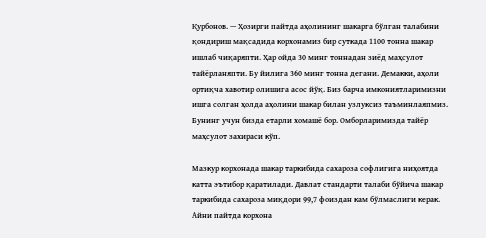Қурбонов. — Ҳозирги пайтда аҳолининг шакарга бўлган талабини қондириш мақсадида корхонамиз бир суткада 1100 тонна шакар ишлаб чиқаряпти. Ҳар ойда 30 минг тоннадан зиёд маҳсулот тайёрланяпти. Бу йилига 360 минг тонна дегани. Демакки, аҳоли ортиқча хавотир олишига асос йўқ. Биз барча имкониятларимизни ишга солган ҳолда аҳолини шакар билан узлуксиз таъминлаяпмиз. Бунинг учун бизда етарли хомашё бор. Омборларимизда тайёр маҳсулот захираси кўп.

Мазкур корхонада шакар таркибида сахароза софлигига ниҳоятда катта эътибор қаратилади. Давлат стандарти талаби бўйича шакар таркибида сахароза миқдори 99,7 фоиздан кам бўлмаслиги керак. Айни пайтда корхона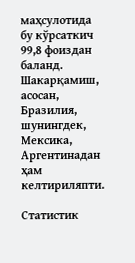маҳсулотида бу кўрсаткич 99,8 фоиздан баланд. Шакарқамиш, асосан, Бразилия, шунингдек, Мексика, Аргентинадан ҳам келтириляпти.

Статистик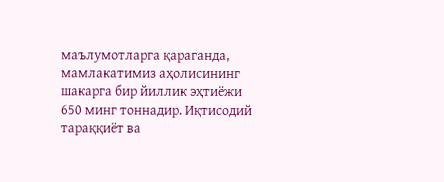маълумотларга қараганда, мамлакатимиз аҳолисининг шакарга бир йиллик эҳтиёжи 650 минг тоннадир. Иқтисодий тараққиёт ва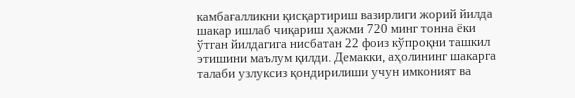камбағалликни қисқартириш вазирлиги жорий йилда шакар ишлаб чиқариш ҳажми 720 минг тонна ёки ўтган йилдагига нисбатан 22 фоиз кўпроқни ташкил этишини маълум қилди. Демакки, аҳолининг шакарга талаби узлуксиз қондирилиши учун имконият ва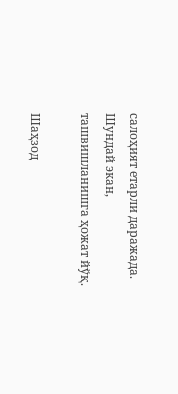салоҳият етарли даражада. Шундай экан, ташвишланишга ҳожат йўқ.

Шаҳзод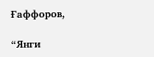Ғаффоров,

“Янги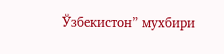Ўзбекистон” мухбири